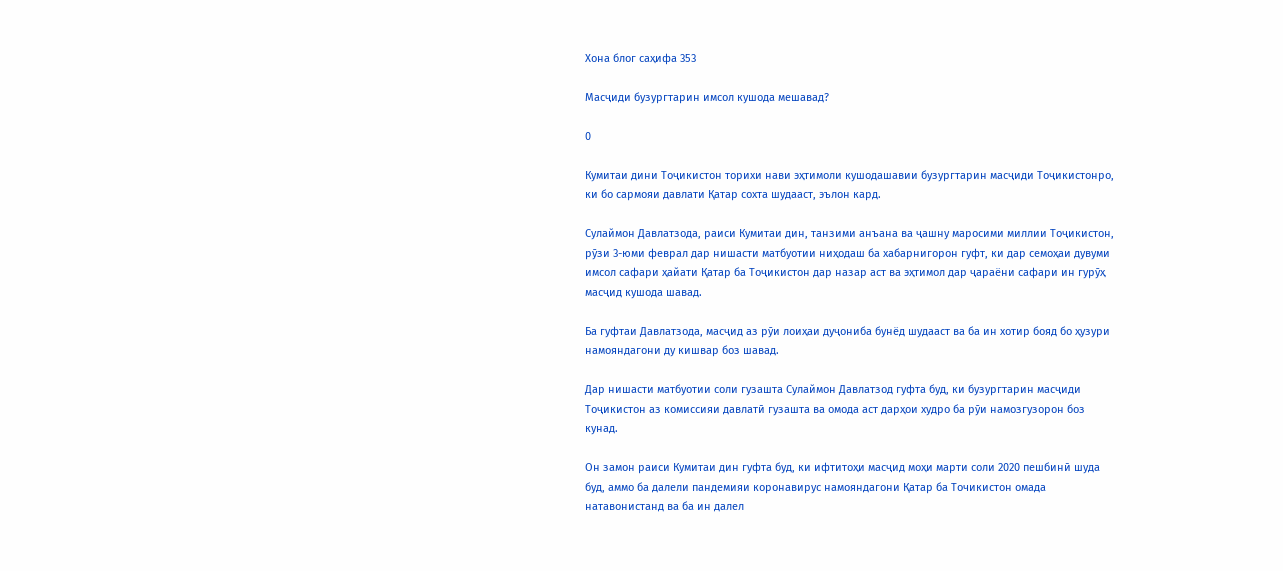Хона блог саҳифа 353

Масҷиди бузургтарин имсол кушода мешавад?

0

Кумитаи дини Тоҷикистон торихи нави эҳтимоли кушодашавии бузургтарин масҷиди Тоҷикистонро, ки бо сармояи давлати Қатар сохта шудааст, эълон кард.

Сулаймон Давлатзода, раиси Кумитаи дин, танзими анъана ва ҷашну маросими миллии Тоҷикистон, рӯзи 3-юми феврал дар нишасти матбуотии ниҳодаш ба хабарнигорон гуфт, ки дар семоҳаи дувуми имсол сафари ҳайати Қатар ба Тоҷикистон дар назар аст ва эҳтимол дар ҷараёни сафари ин гурӯҳ масҷид кушода шавад.

Ба гуфтаи Давлатзода, масҷид аз рӯи лоиҳаи дуҷониба бунёд шудааст ва ба ин хотир бояд бо ҳузури намояндагони ду кишвар боз шавад.

Дар нишасти матбуотии соли гузашта Сулаймон Давлатзод гуфта буд, ки бузургтарин масҷиди Тоҷикистон аз комиссияи давлатӣ гузашта ва омода аст дарҳои худро ба рӯи намозгузорон боз кунад.

Он замон раиси Кумитаи дин гуфта буд, ки ифтитоҳи масҷид моҳи марти соли 2020 пешбинӣ шуда буд, аммо ба далели пандемияи коронавирус намояндагони Қатар ба Точикистон омада натавонистанд ва ба ин далел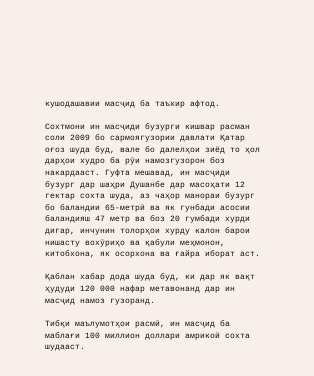кушодашавии масҷид ба таъхир афтод.

Сохтмони ин масҷиди бузурги кишвар расман соли 2009 бо сармоягузории давлати Қатар оғоз шуда буд, вале бо далелҳои зиёд то ҳол дарҳои худро ба рӯи намозгузорон боз накардааст. Гуфта мешавад, ин масҷиди бузург дар шаҳри Душанбе дар масоҳати 12 гектар сохта шуда, аз чаҳор манораи бузург бо баландии 65-метрӣ ва як гунбади асосии баландияш 47 метр ва боз 20 гумбади хурди дигар, инчунин толорҳои хурду калон барои нишасту вохӯриҳо ва қабули меҳмонон, китобхона, як осорхона ва ғайра иборат аст.

Қаблан хабар дода шуда буд, ки дар як вақт ҳудуди 120 000 нафар метавонанд дар ин масҷид намоз гузоранд.

Тибқи маълумотҳои расмӣ, ин масҷид ба маблағи 100 миллион доллари амрикоӣ сохта шудааст.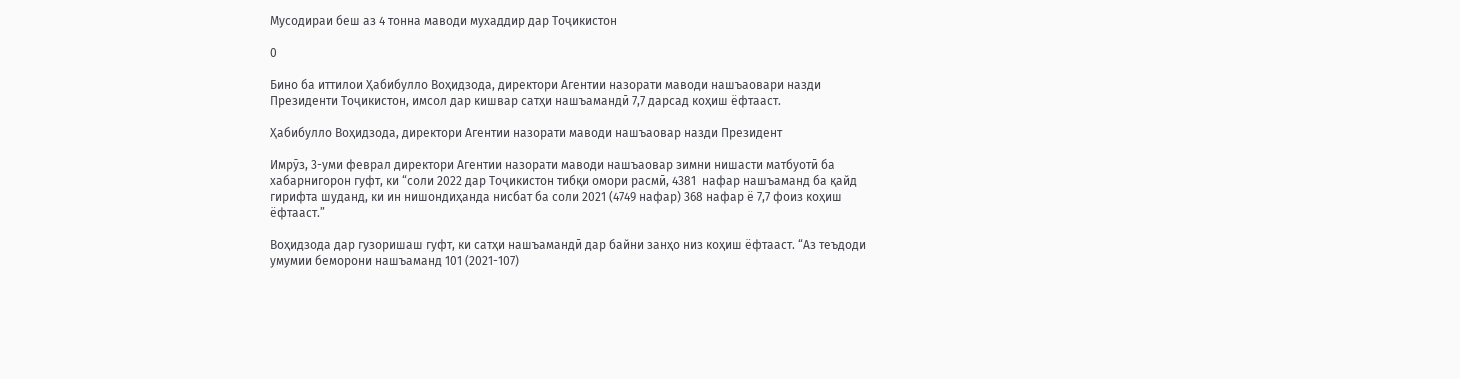Мусодираи беш аз 4 тонна маводи мухаддир дар Тоҷикистон

0

Бино ба иттилои Ҳабибулло Воҳидзода, директори Агентии назорати маводи нашъаовари назди Президенти Тоҷикистон, имсол дар кишвар сатҳи нашъамандӣ 7,7 дарсад коҳиш ёфтааст.

Ҳабибулло Воҳидзода, директори Агентии назорати маводи нашъаовар назди Президент

Имрӯз, 3-уми феврал директори Агентии назорати маводи нашъаовар зимни нишасти матбуотӣ ба хабарнигорон гуфт, ки “соли 2022 дар Тоҷикистон тибқи омори расмӣ, 4381  нафар нашъаманд ба қайд гирифта шуданд, ки ин нишондиҳанда нисбат ба соли 2021 (4749 нафар) 368 нафар ё 7,7 фоиз коҳиш ёфтааст.”

Воҳидзода дар гузоришаш гуфт, ки сатҳи нашъамандӣ дар байни занҳо низ коҳиш ёфтааст. “Аз теъдоди умумии беморони нашъаманд 101 (2021-107)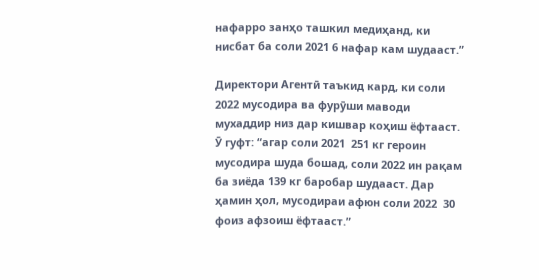нафарро занҳо ташкил медиҳанд, ки нисбат ба соли 2021 6 нафар кам шудааст.”

Директори Агентӣ таъкид кард, ки соли 2022 мусодира ва фурӯши маводи мухаддир низ дар кишвар коҳиш ёфтааст. Ӯ гуфт: “агар соли 2021  251 кг героин мусодира шуда бошад, соли 2022 ин рақам ба зиёда 139 кг баробар шудааст. Дар ҳамин ҳол, мусодираи афюн соли 2022  30 фоиз афзоиш ёфтааст.”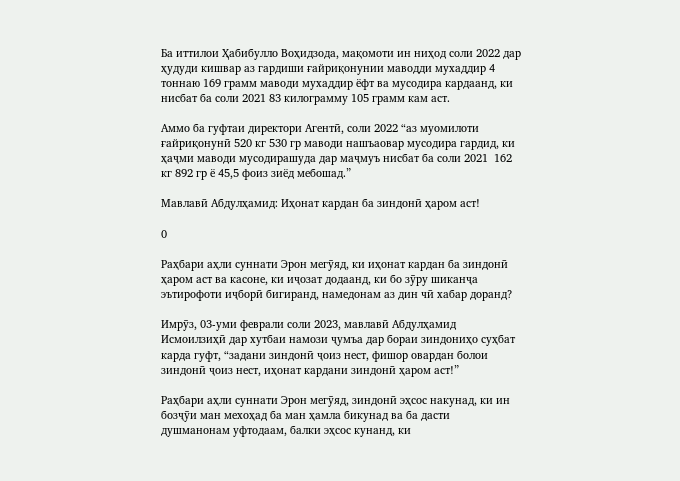Ба иттилои Ҳабибулло Воҳидзода, мақомоти ин ниҳод соли 2022 дар ҳудуди кишвар аз гардиши ғайриқонунии маводди мухаддир 4 тоннаю 169 грамм маводи мухаддир ёфт ва мусодира кардаанд, ки нисбат ба соли 2021 83 килограмму 105 грамм кам аст.

Аммо ба гуфтаи директори Агентӣ, соли 2022 “аз муомилоти ғайриқонунӣ 520 кг 530 гр маводи нашъаовар мусодира гардид, ки ҳаҷми маводи мусодирашуда дар маҷмуъ нисбат ба соли 2021  162 кг 892 гр ё 45,5 фоиз зиёд мебошад.”

Мавлавӣ Абдулҳамид: Иҳонат кардан ба зиндонӣ ҳаром аст!

0

Раҳбари аҳли суннати Эрон мегӯяд, ки иҳонат кардан ба зиндонӣ ҳаром аст ва касоне, ки иҷозат додаанд, ки бо зӯру шиканҷа эътирофоти иҷборӣ бигиранд, намедонам аз дин чӣ хабар доранд?

Имрӯз, 03-уми феврали соли 2023, мавлавӣ Абдулҳамид Исмоилзиҳӣ дар хутбаи намози ҷумъа дар бораи зиндониҳо суҳбат карда гуфт, “задани зиндонӣ ҷоиз нест, фишор овардан болои зиндонӣ ҷоиз нест, иҳонат кардани зиндонӣ ҳаром аст!”

Раҳбари аҳли суннати Эрон мегӯяд, зиндонӣ эҳсос накунад, ки ин бозҷӯи ман мехоҳад ба ман ҳамла бикунад ва ба дасти душманонам уфтодаам, балки эҳсос кунанд, ки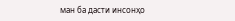ман ба дасти инсонҳо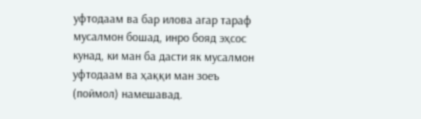уфтодаам ва бар илова агар тараф мусалмон бошад, инро бояд эҳсос кунад, ки ман ба дасти як мусалмон уфтодаам ва ҳаққи ман зоеъ (поймол) намешавад.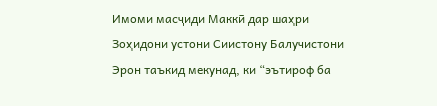Имоми масҷиди Маккӣ дар шаҳри Зоҳидони устони Сиистону Балучистони Эрон таъкид мекунад, ки “эътироф ба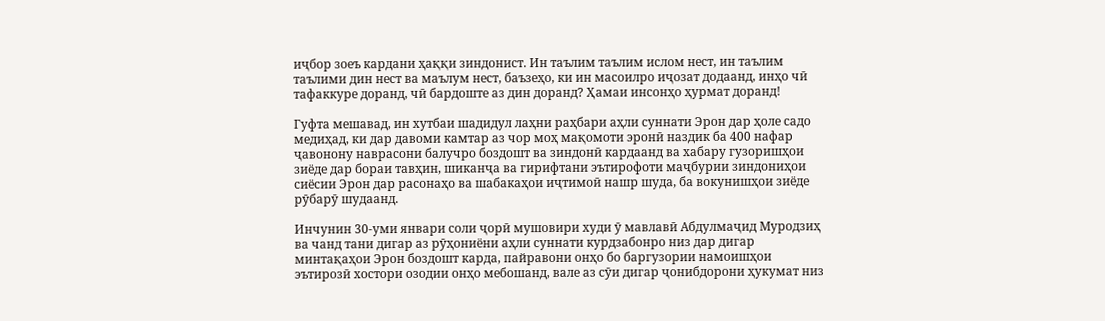иҷбор зоеъ кардани ҳаққи зиндонист. Ин таълим таълим ислом нест, ин таълим таълими дин нест ва маълум нест, баъзеҳо, ки ин масоилро иҷозат додаанд, инҳо чӣ тафаккуре доранд, чӣ бардоште аз дин доранд? Ҳамаи инсонҳо ҳурмат доранд!

Гуфта мешавад, ин хутбаи шадидул лаҳни раҳбари аҳли суннати Эрон дар ҳоле садо медиҳад, ки дар давоми камтар аз чор моҳ мақомоти эронӣ наздик ба 400 нафар ҷавонону наврасони балучро боздошт ва зиндонӣ кардаанд ва хабару гузоришҳои зиёде дар бораи тавҳин, шиканҷа ва гирифтани эътирофоти маҷбурии зиндониҳои сиёсии Эрон дар расонаҳо ва шабакаҳои иҷтимоӣ нашр шуда, ба вокунишҳои зиёде рӯбарӯ шудаанд.

Инчунин 30-уми январи соли ҷорӣ мушовири худи ӯ мавлавӣ Абдулмаҷид Муродзиҳ ва чанд тани дигар аз рӯҳониёни аҳли суннати курдзабонро низ дар дигар минтақаҳои Эрон боздошт карда, пайравони онҳо бо баргузории намоишҳои эътирозӣ хостори озодии онҳо мебошанд, вале аз сӯи дигар ҷонибдорони ҳукумат низ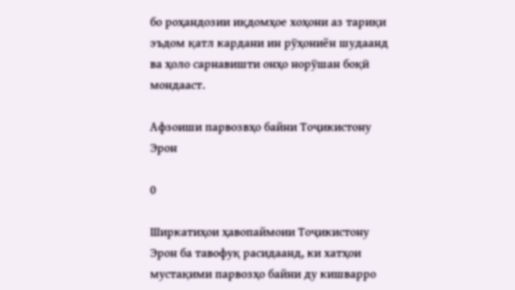бо роҳандозии иқдомҳое хоҳони аз тариқи эъдом қатл кардани ин рӯҳониён шудаанд ва ҳоло сарнавишти онҳо норӯшан боқӣ мондааст.

Афзоиши парвозвҳо байни Тоҷикистону Эрон

0

Ширкатиҳои ҳавопаймоии Тоҷикистону Эрон ба тавофуқ расидаанд, ки хатҳои мустақими парвозҳо байни ду кишварро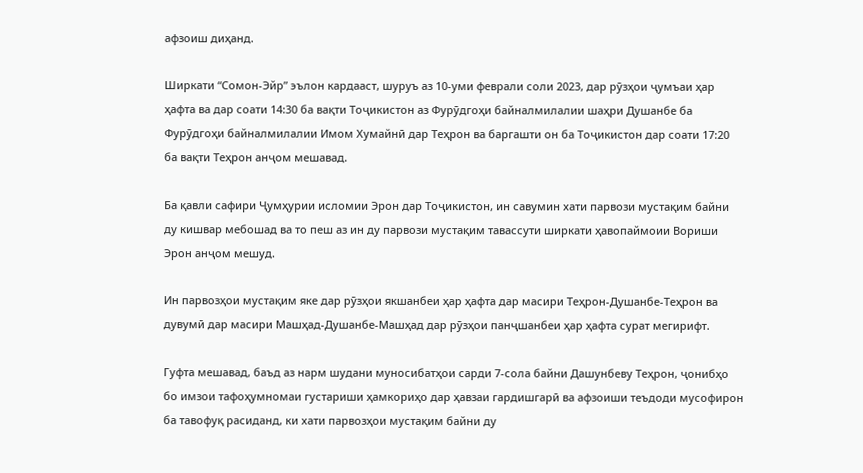афзоиш диҳанд.

Ширкати “Сомон-Эйр” эълон кардааст, шуруъ аз 10-уми феврали соли 2023, дар рӯзҳои ҷумъаи ҳар ҳафта ва дар соати 14:30 ба вақти Тоҷикистон аз Фурӯдгоҳи байналмилалии шаҳри Душанбе ба Фурӯдгоҳи байналмилалии Имом Хумайнӣ дар Теҳрон ва баргашти он ба Тоҷикистон дар соати 17:20 ба вақти Теҳрон анҷом мешавад.

Ба қавли сафири Ҷумҳурии исломии Эрон дар Тоҷикистон, ин савумин хати парвози мустақим байни ду кишвар мебошад ва то пеш аз ин ду парвози мустақим тавассути ширкати ҳавопаймоии Вориши Эрон анҷом мешуд.

Ин парвозҳои мустақим яке дар рӯзҳои якшанбеи ҳар ҳафта дар масири Теҳрон-Душанбе-Теҳрон ва дувумӣ дар масири Машҳад-Душанбе-Машҳад дар рӯзҳои панҷшанбеи ҳар ҳафта сурат мегирифт.

Гуфта мешавад, баъд аз нарм шудани муносибатҳои сарди 7-сола байни Дашунбеву Теҳрон, ҷонибҳо бо имзои тафоҳумномаи густариши ҳамкориҳо дар ҳавзаи гардишгарӣ ва афзоиши теъдоди мусофирон ба тавофуқ расиданд, ки хати парвозҳои мустақим байни ду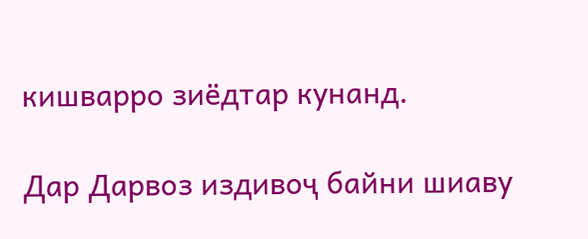кишварро зиёдтар кунанд.

Дар Дарвоз издивоҷ байни шиаву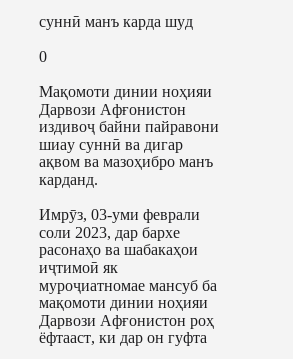суннӣ манъ карда шуд

0

Мақомоти динии ноҳияи Дарвози Афғонистон издивоҷ байни пайравони шиау суннӣ ва дигар ақвом ва мазоҳибро манъ карданд.

Имрӯз, 03-уми феврали соли 2023, дар бархе расонаҳо ва шабакаҳои иҷтимоӣ як муроҷиатномае мансуб ба мақомоти динии ноҳияи Дарвози Афғонистон роҳ ёфтааст, ки дар он гуфта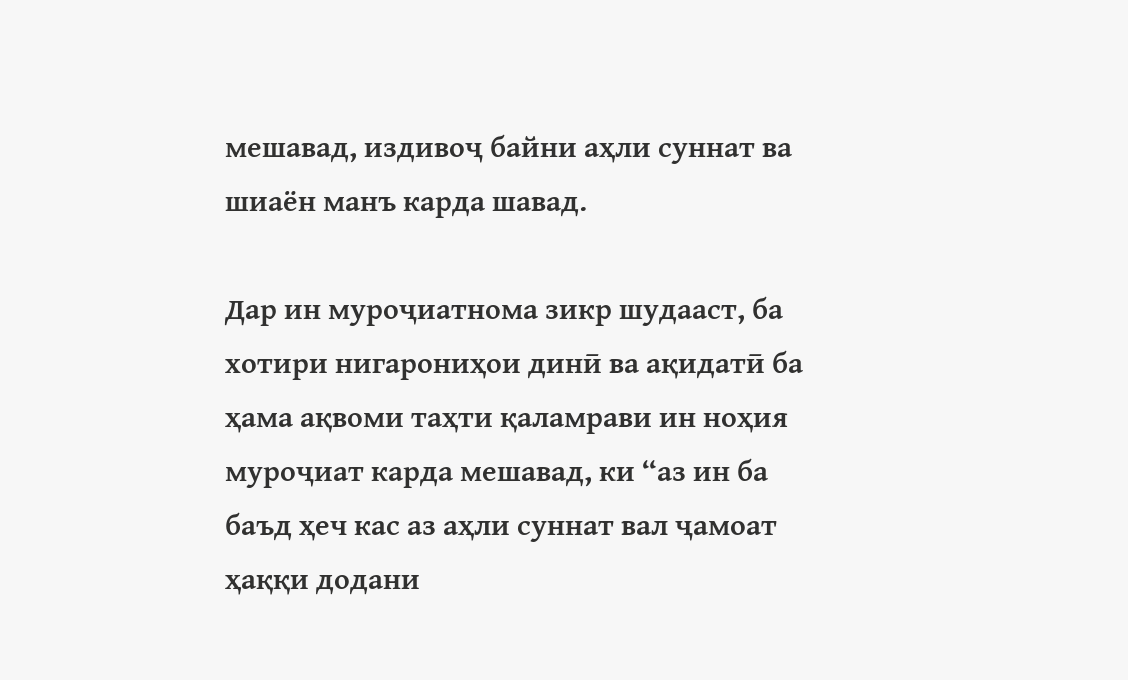мешавад, издивоҷ байни аҳли суннат ва шиаён манъ карда шавад.

Дар ин муроҷиатнома зикр шудааст, ба хотири нигарониҳои динӣ ва ақидатӣ ба ҳама ақвоми таҳти қаламрави ин ноҳия муроҷиат карда мешавад, ки “аз ин ба баъд ҳеч кас аз аҳли суннат вал ҷамоат ҳаққи додани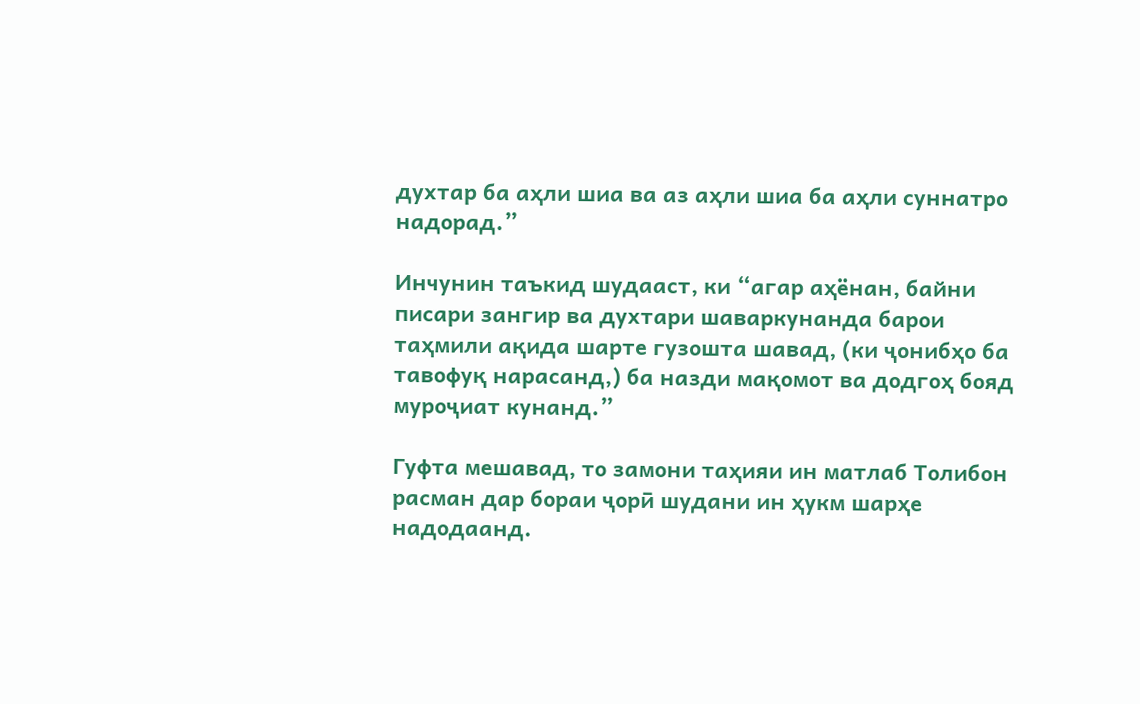духтар ба аҳли шиа ва аз аҳли шиа ба аҳли суннатро надорад.”

Инчунин таъкид шудааст, ки “агар аҳёнан, байни писари зангир ва духтари шаваркунанда барои таҳмили ақида шарте гузошта шавад, (ки ҷонибҳо ба тавофуқ нарасанд,) ба назди мақомот ва додгоҳ бояд муроҷиат кунанд.”

Гуфта мешавад, то замони таҳияи ин матлаб Толибон расман дар бораи ҷорӣ шудани ин ҳукм шарҳе надодаанд.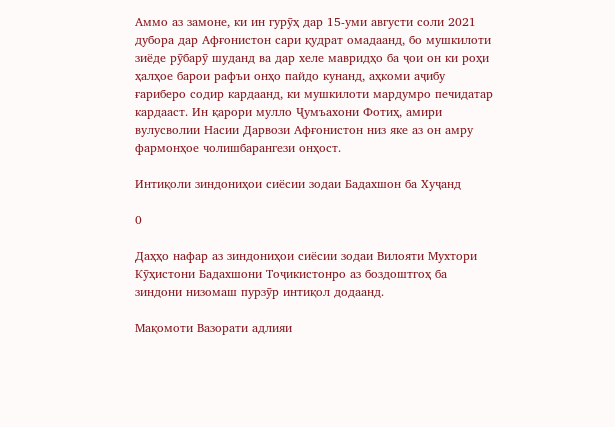Аммо аз замоне, ки ин гурӯҳ дар 15-уми августи соли 2021 дубора дар Афғонистон сари қудрат омадаанд, бо мушкилоти зиёде рӯбарӯ шуданд ва дар хеле мавридҳо ба ҷои он ки роҳи ҳалҳое барои рафъи онҳо пайдо кунанд, аҳкоми аҷибу ғариберо содир кардаанд, ки мушкилоти мардумро печидатар кардааст. Ин қарори мулло Ҷумъахони Фотиҳ, амири вулусволии Насии Дарвози Афғонистон низ яке аз он амру фармонҳое чолишбарангези онҳост.

Интиқоли зиндониҳои сиёсии зодаи Бадахшон ба Хуҷанд

0

Даҳҳо нафар аз зиндониҳои сиёсии зодаи Вилояти Мухтори Кӯҳистони Бадахшони Тоҷикистонро аз боздоштгоҳ ба зиндони низомаш пурзӯр интиқол додаанд.

Мақомоти Вазорати адлияи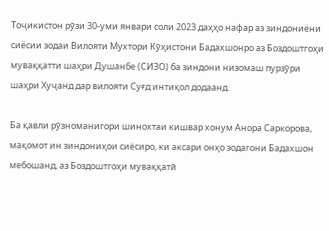Тоҷикистон рӯзи 30-уми январи соли 2023 даҳҳо нафар аз зиндониёни сиёсии зодаи Вилояти Мухтори Кӯҳистони Бадахшонро аз Боздоштгоҳи муваққатти шаҳри Душанбе (СИЗО) ба зиндони низомаш пурзӯри шаҳри Хуҷанд дар вилояти Суғд интиқол додаанд.

Ба қавли рӯзноманигори шинохтаи кишвар хонум Анора Саркорова, мақомот ин зиндониҳои сиёсиро, ки аксари онҳо зодагони Бадахшон мебошанд, аз Боздоштгоҳи муваққатӣ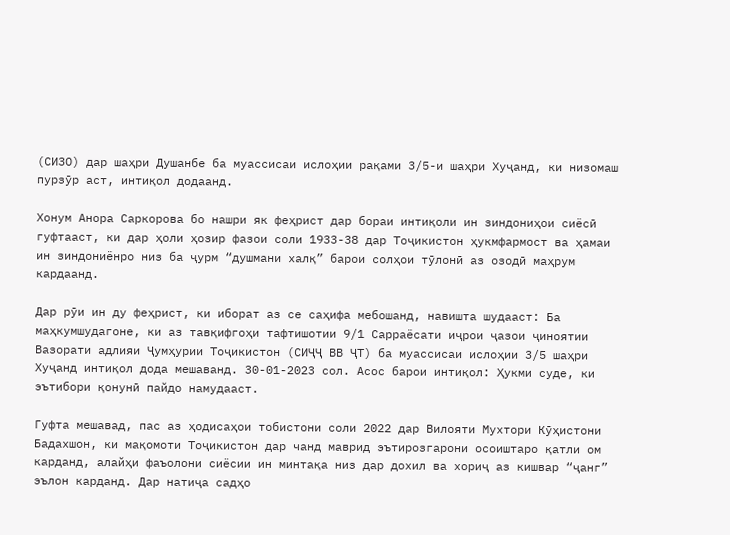(СИЗО) дар шаҳри Душанбе ба муассисаи ислоҳии рақами 3/5-и шаҳри Хуҷанд, ки низомаш пурзӯр аст, интиқол додаанд.

Хонум Анора Саркорова бо нашри як феҳрист дар бораи интиқоли ин зиндониҳои сиёсӣ гуфтааст, ки дар ҳоли ҳозир фазои соли 1933-38 дар Тоҷикистон ҳукмфармост ва ҳамаи ин зиндониёнро низ ба ҷурм “душмани халқ” барои солҳои тӯлонӣ аз озодӣ маҳрум кардаанд.

Дар рӯи ин ду феҳрист, ки иборат аз се саҳифа мебошанд, навишта шудааст: Ба маҳкумшудагоне, ки аз тавқифгоҳи тафтишотии 9/1 Сарраёсати иҷрои ҷазои ҷиноятии Вазорати адлияи Ҷумҳурии Тоҷикистон (СИҶҶ ВВ ҶТ) ба муассисаи ислоҳии 3/5 шаҳри Хуҷанд интиқол дода мешаванд. 30-01-2023 сол. Асос барои интиқол: Ҳукми суде, ки эътибори қонунӣ пайдо намудааст.

Гуфта мешавад, пас аз ҳодисаҳои тобистони соли 2022 дар Вилояти Мухтори Кӯҳистони Бадахшон, ки мақомоти Тоҷикистон дар чанд маврид эътирозгарони осоиштаро қатли ом карданд, алайҳи фаъолони сиёсии ин минтақа низ дар дохил ва хориҷ аз кишвар “ҷанг” эълон карданд. Дар натиҷа садҳо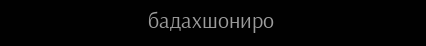бадахшониро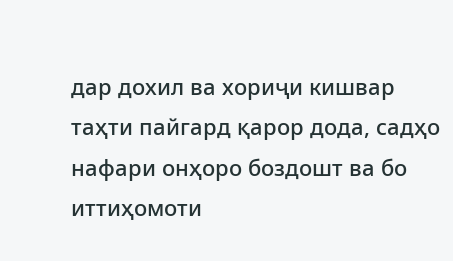дар дохил ва хориҷи кишвар таҳти пайгард қарор дода, садҳо нафари онҳоро боздошт ва бо иттиҳомоти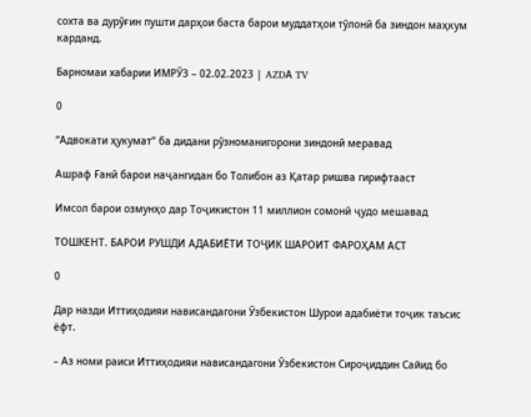сохта ва дурӯғин пушти дарҳои баста барои муддатҳои тӯлонӣ ба зиндон маҳкум карданд.

Барномаи хaбарии ИМРӮЗ – 02.02.2023 | AZDА TV

0

“Адвокати ҳукумат” ба дидани рӯзноманигорони зиндонӣ меравад

Ашраф Ғанӣ барои наҷангидан бо Толибон аз Қатар ришва гирифтааст

Имсол барои озмунҳо дар Тоҷикистон 11 миллион сомонӣ ҷудо мешавад

ТОШКЕНТ. БАРОИ РУШДИ АДАБИЁТИ ТОҶИК ШАРОИТ ФАРОҲАМ АСТ

0

Дар назди Иттиҳодияи нависандагони Ӯзбекистон Шурои адабиёти тоҷик таъсис ёфт.

– Аз номи раиси Иттиҳодияи нависандагони Ӯзбекистон Сироҷиддин Сайид бо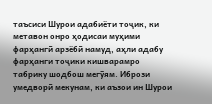таъсиси Шурои адабиёти тоҷик, ки метавон онро ҳодисаи муҳими фарҳангӣ арзёбӣ намуд, аҳли адабу фарҳанги тоҷики кишварамро табрику шодбош мегӯям. Ибрози умедворӣ мекунам, ки аъзои ин Шурои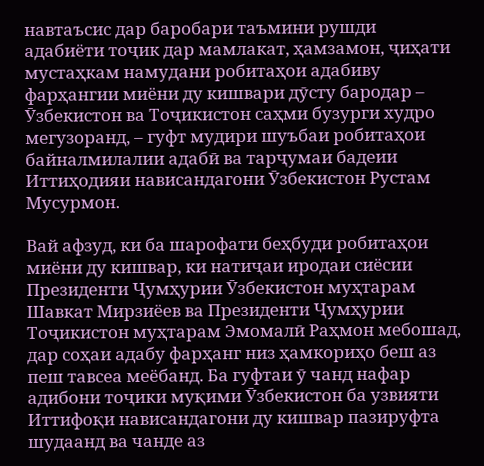навтаъсис дар баробари таъмини рушди адабиёти тоҷик дар мамлакат, ҳамзамон, ҷиҳати мустаҳкам намудани робитаҳои адабиву фарҳангии миёни ду кишвари дӯсту бародар – Ӯзбекистон ва Тоҷикистон саҳми бузурги худро мегузоранд, – гуфт мудири шуъбаи робитаҳои байналмилалии адабӣ ва тарҷумаи бадеии Иттиҳодияи нависандагони Ӯзбекистон Рустам Мусурмон.

Вай афзуд, ки ба шарофати беҳбуди робитаҳои миёни ду кишвар, ки натиҷаи иродаи сиёсии Президенти Ҷумҳурии Ӯзбекистон муҳтарам Шавкат Мирзиёев ва Президенти Ҷумҳурии Тоҷикистон муҳтарам Эмомалӣ Раҳмон мебошад, дар соҳаи адабу фарҳанг низ ҳамкориҳо беш аз пеш тавсеа меёбанд. Ба гуфтаи ӯ чанд нафар адибони тоҷики муқими Ӯзбекистон ба узвияти Иттифоқи нависандагони ду кишвар пазируфта шудаанд ва чанде аз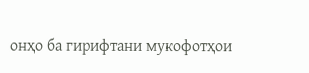онҳо ба гирифтани мукофотҳои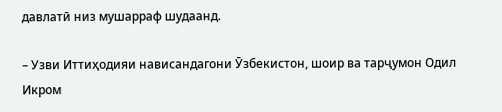давлатӣ низ мушарраф шудаанд.

– Узви Иттиҳодияи нависандагони Ӯзбекистон, шоир ва тарҷумон Одил Икром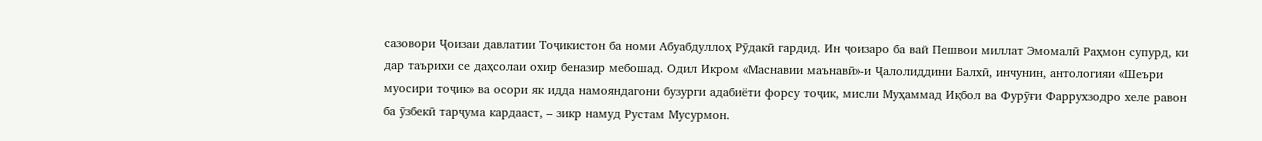сазовори Ҷоизаи давлатии Тоҷикистон ба номи Абуабдуллоҳ Рӯдакӣ гардид. Ин ҷоизаро ба вай Пешвои миллат Эмомалӣ Раҳмон супурд, ки дар таърихи се даҳсолаи охир беназир мебошад. Одил Икром «Маснавии маънавӣ»-и Ҷалолиддини Балхӣ, инчунин, антологияи «Шеъри муосири тоҷик» ва осори як идда намояндагони бузурги адабиёти форсу тоҷик, мисли Муҳаммад Иқбол ва Фурӯғи Фаррухзодро хеле равон ба ӯзбекӣ тарҷума кардааст, – зикр намуд Рустам Мусурмон.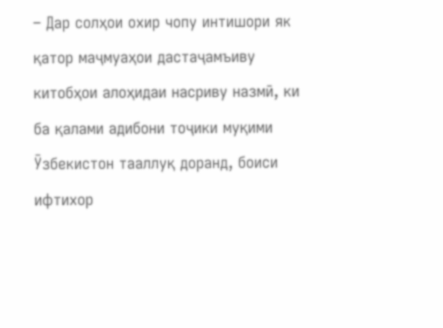– Дар солҳои охир чопу интишори як қатор маҷмуаҳои дастаҷамъиву китобҳои алоҳидаи насриву назмӣ, ки ба қалами адибони тоҷики муқими Ӯзбекистон тааллуқ доранд, боиси ифтихор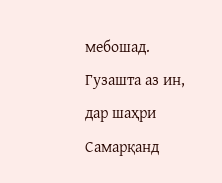мебошад. Гузашта аз ин, дар шаҳри Самарқанд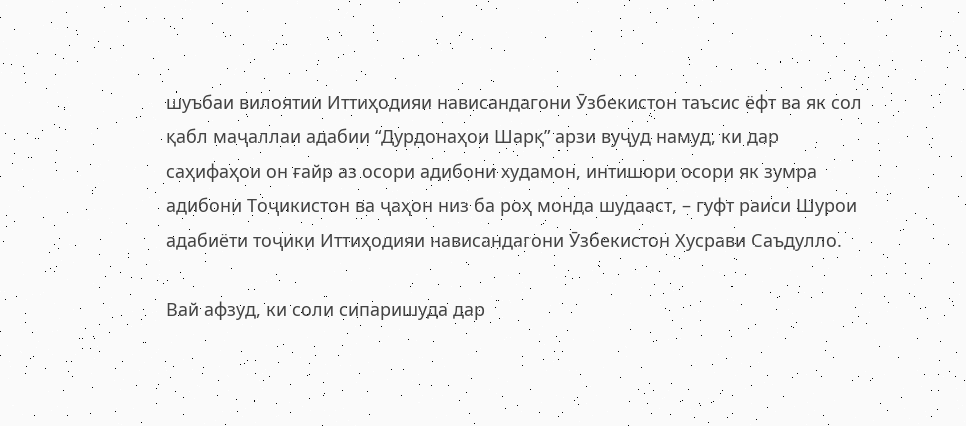шуъбаи вилоятии Иттиҳодияи нависандагони Ӯзбекистон таъсис ёфт ва як сол қабл маҷаллаи адабии “Дурдонаҳои Шарқ” арзи вуҷуд намуд, ки дар саҳифаҳои он ғайр аз осори адибони худамон, интишори осори як зумра адибони Тоҷикистон ва ҷаҳон низ ба роҳ монда шудааст, – гуфт раиси Шурои адабиёти тоҷики Иттиҳодияи нависандагони Ӯзбекистон Хусрави Саъдулло.

Вай афзуд, ки соли сипаришуда дар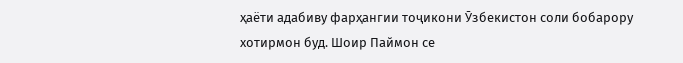ҳаёти адабиву фарҳангии тоҷикони Ӯзбекистон соли бобарору хотирмон буд. Шоир Паймон се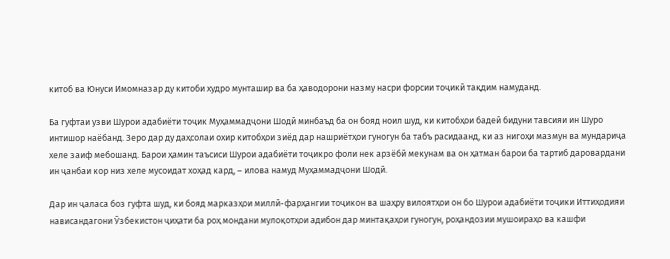китоб ва Юнуси Имомназар ду китоби худро мунташир ва ба ҳаводорони назму насри форсии тоҷикӣ тақдим намуданд.

Ба гуфтаи узви Шурои адабиёти тоҷик Муҳаммадҷони Шодӣ минбаъд ба он бояд ноил шуд, ки китобҳои бадеӣ бидуни тавсияи ин Шуро интишор наёбанд. Зеро дар ду даҳсолаи охир китобҳои зиёд дар нашриётҳои гуногун ба табъ расидаанд, ки аз нигоҳи мазмун ва мундариҷа хеле заиф мебошанд. Барои ҳамин таъсиси Шурои адабиёти тоҷикро фоли нек арзёбӣ мекунам ва он ҳатман барои ба тартиб даровардани ин ҷанбаи кор низ хеле мусоидат хоҳад кард, – илова намуд Муҳаммадҷони Шодӣ.

Дар ин ҷаласа боз гуфта шуд, ки бояд марказҳои миллӣ-фарҳангии тоҷикон ва шаҳру вилоятҳои он бо Шурои адабиёти тоҷики Иттиҳодияи нависандагони Ӯзбекистон ҷиҳати ба роҳ мондани мулоқотҳои адибон дар минтақаҳои гуногун, роҳандозии мушоираҳо ва кашфи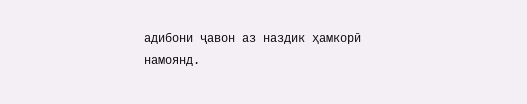адибони ҷавон аз наздик ҳамкорӣ намоянд.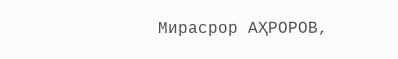Мирасрор АҲРОРОВ,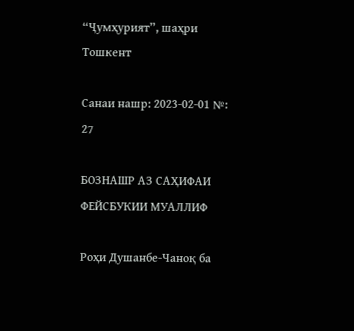“Ҷумҳурият”, шаҳри Тошкент

Санаи нашр: 2023-02-01 №: 27

БОЗНАШР АЗ САҲИФАИ ФЕЙСБУКИИ МУАЛЛИФ

Роҳи Душанбе-Чаноқ ба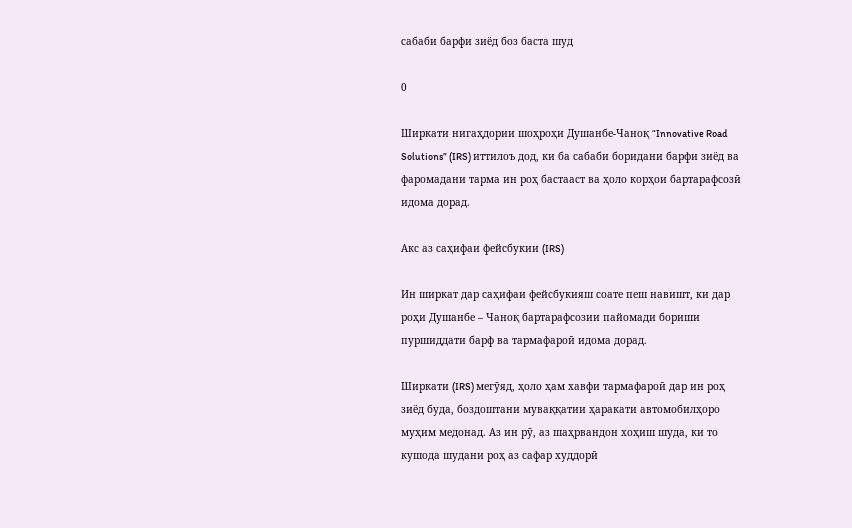сабаби барфи зиёд боз баста шуд

0

Ширкати нигаҳдории шоҳроҳи Душанбе-Чаноқ “Innovative Road Solutions” (IRS) иттилоъ дод, ки ба сабаби боридани барфи зиёд ва фаромадани тарма ин роҳ бастааст ва ҳоло корҳои бартарафсозӣ идома дорад.

Акс аз саҳифаи фейсбукии (IRS)

Ин ширкат дар саҳифаи фейсбукияш соате пеш навишт, ки дар роҳи Душанбе – Чаноқ бартарафсозии пайомади бориши пуршиддати барф ва тармафароӣ идома дорад.

Ширкати (IRS) мегӯяд, ҳоло ҳам хавфи тармафароӣ дар ин роҳ зиёд буда, боздоштани муваққатии ҳаракати автомобилҳоро муҳим медонад. Аз ин рӯ, аз шаҳрвандон хоҳиш шуда, ки то кушода шудани роҳ аз сафар худдорӣ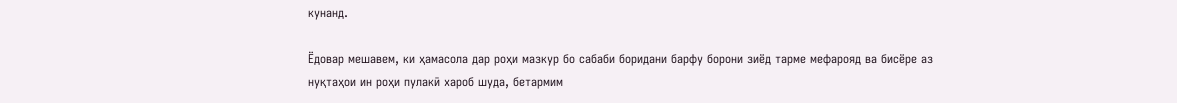кунанд.

Ёдовар мешавем, ки ҳамасола дар роҳи мазкур бо сабаби боридани барфу борони зиёд тарме мефарояд ва бисёре аз нуқтаҳои ин роҳи пулакӣ хароб шуда, бетармим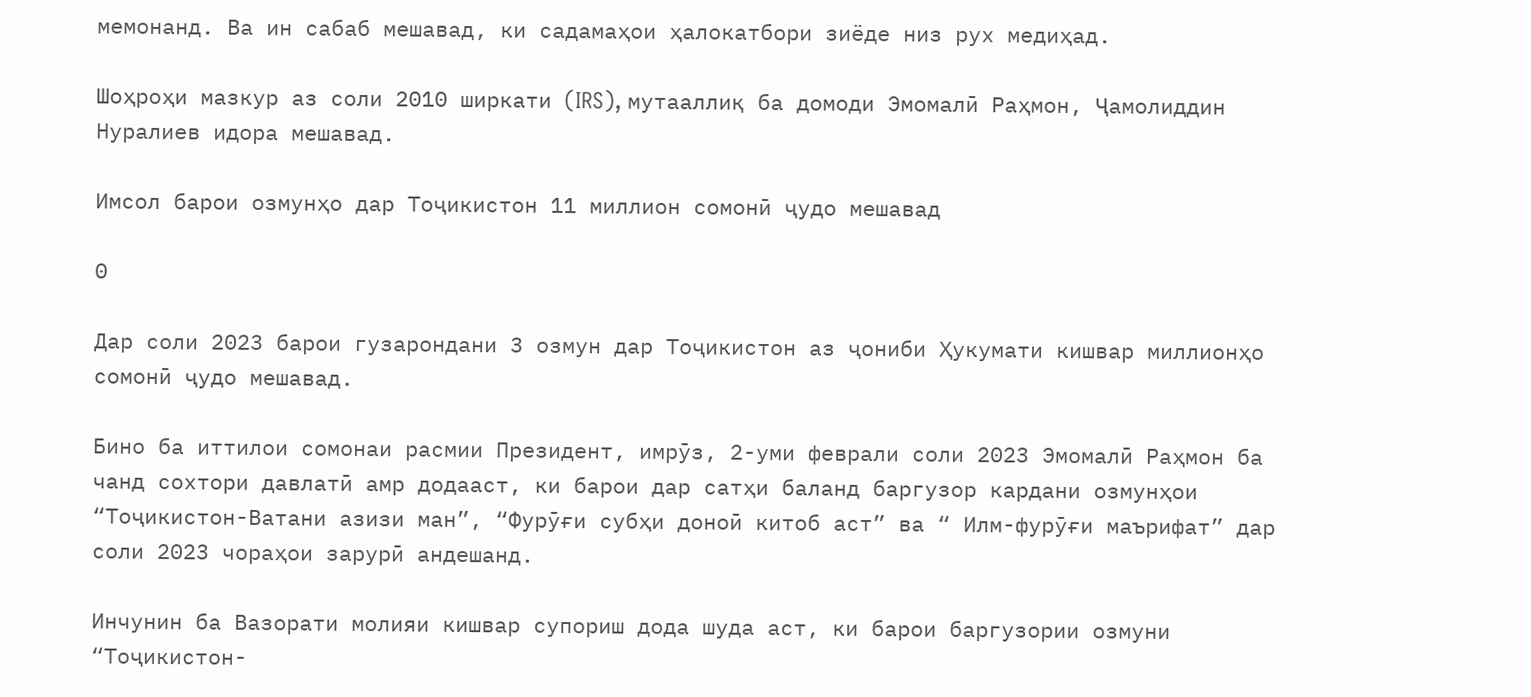мемонанд. Ва ин сабаб мешавад, ки садамаҳои ҳалокатбори зиёде низ рух медиҳад.

Шоҳроҳи мазкур аз соли 2010 ширкати (IRS), мутааллиқ ба домоди Эмомалӣ Раҳмон, Ҷамолиддин Нуралиев идора мешавад.

Имсол барои озмунҳо дар Тоҷикистон 11 миллион сомонӣ ҷудо мешавад

0

Дар соли 2023 барои гузарондани 3 озмун дар Тоҷикистон аз ҷониби Ҳукумати кишвар миллионҳо сомонӣ ҷудо мешавад.

Бино ба иттилои сомонаи расмии Президент, имрӯз, 2-уми феврали соли 2023 Эмомалӣ Раҳмон ба чанд сохтори давлатӣ амр додааст, ки барои дар сатҳи баланд баргузор кардани озмунҳои “Тоҷикистон-Ватани азизи ман”, “Фурӯғи субҳи доноӣ китоб аст” ва “ Илм-фурӯғи маърифат” дар соли 2023 чораҳои зарурӣ андешанд.

Инчунин ба Вазорати молияи кишвар супориш дода шуда аст, ки барои баргузории озмуни “Тоҷикистон-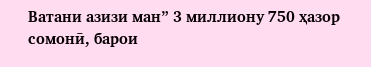Ватани азизи ман” 3 миллиону 750 ҳазор сомонӣ, барои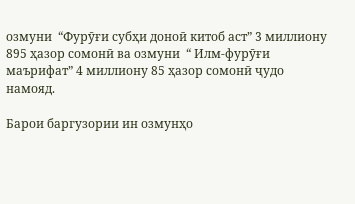озмуни  “Фурӯғи субҳи доноӣ китоб аст” 3 миллиону 895 ҳазор сомонӣ ва озмуни  “ Илм-фурӯғи маърифат” 4 миллиону 85 ҳазор сомонӣ ҷудо намояд.

Барои баргузории ин озмунҳо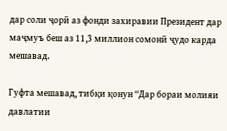дар соли ҷорӣ аз фонди захиравии Президент дар маҷмуъ беш аз 11,3 миллион сомонӣ ҷудо карда мешавад.

Гуфта мешавад, тибқи қонун “Дар бораи молияи давлатии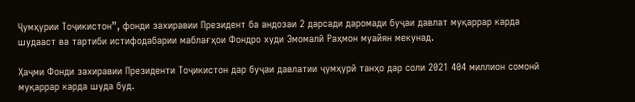Ҷумҳурии Тоҷикистон”, фонди захиравии Президент ба андозаи 2 дарсади даромади буҷаи давлат муқаррар карда шудааст ва тартиби истифодабарии маблағҳои Фондро худи Эмомалӣ Раҳмон муайян мекунад.

Ҳаҷми Фонди захиравии Президенти Тоҷикистон дар буҷаи давлатии ҷумҳурӣ танҳо дар соли 2021 404 миллион сомонӣ муқаррар карда шуда буд.